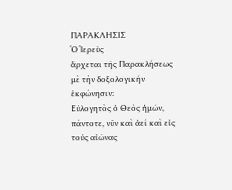ΠΑΡΑΚΛΗΣΙΣ
Ὁ Ἱερεὺς
ἄρχεται τῆς Παρακλήσεως μὲ τὴν δοξολογικήν ἐκφώνησιν:
Εὐλογητὸς ὁ Θεός ἡμῶν,
πάντοτε, νῦν καὶ ἀεί καὶ εἰς τούς αἰῶνας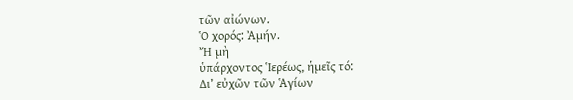τῶν αἰώνων.
Ὁ χορός: Ἀμήν.
Ἤ μὴ
ὑπάρχοντος Ἱερέως, ἡμεῖς τό:
Δι’ εὐχῶν τῶν Ἁγίων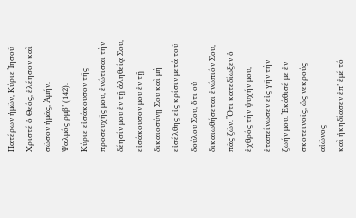Πατέρων ἡμῶν, Κύριε Ἰησοῦ Χριστέ ὁ Θεός, ἐλέησον καὶ σῶσον ἡμᾶς, Ἀμήν.
Ψαλμός ρμβ’ (142).
Κύριε εἰσάκουσον τῆς
προσευχῆς μου, ἐνώτισαι τὴν δέησίν μου ἐν τῇ ἀληθείᾳ Σου, εἰσάκουσον μου ἐν τῇ
δικαιοσύνῃ Σου καὶ μὴ εἰσέλθης εἰς κρίσιν μετά τοῦ δούλου Σου, ὅτι οὐ
δικαιωθήσεται ἐνώπιόν Σου, πᾶς ζῶν. Ὅτι κατεδίωξεν ὁ ἐχθρός τὴν ψυχήν μου,
ἐταπείνωσεν εἰς γῆν τὴν ζωήν μου. Ἐκάθισέ με ἐν σκοτεινοῖς, ὡς νεκρούς αἰῶνος
καὶ ἠκηδίασεν ἐπ’ ἐμέ τό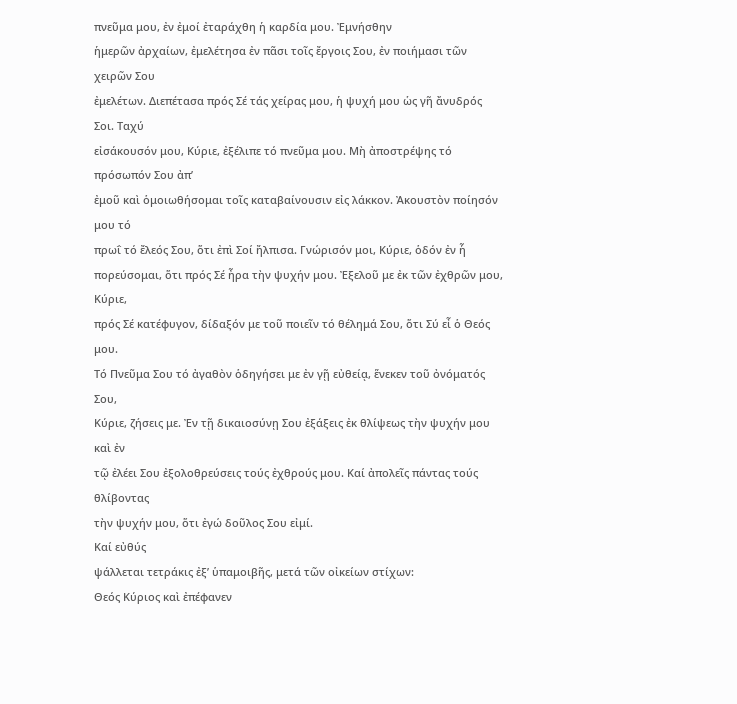πνεῦμα μου, ἐν ἐμοί ἐταράχθη ἡ καρδία μου. Ἐμνήσθην
ἡμερῶν ἀρχαίων, ἐμελέτησα ἐν πᾶσι τοῖς ἔργοις Σου, ἐν ποιήμασι τῶν χειρῶν Σου
ἐμελέτων. Διεπέτασα πρός Σέ τάς χείρας μου, ἡ ψυχή μου ὡς γῆ ἄνυδρός Σοι. Ταχύ
εἰσάκουσόν μου, Κύριε, ἐξέλιπε τό πνεῦμα μου. Μὴ ἀποστρέψης τό πρόσωπόν Σου ἀπ’
ἐμοῦ καὶ ὁμοιωθήσομαι τοῖς καταβαίνουσιν εἰς λάκκον. Ἀκουστὸν ποίησόν μου τό
πρωΐ τό ἔλεός Σου, ὅτι ἐπὶ Σοί ἤλπισα. Γνώρισόν μοι, Κύριε, ὁδόν ἐν ἧ
πορεύσομαι, ὅτι πρός Σέ ἦρα τὴν ψυχήν μου. Ἐξελοῦ με ἐκ τῶν ἐχθρῶν μου, Κύριε,
πρός Σέ κατέφυγον, δίδαξόν με τοῦ ποιεῖν τό θέλημά Σου, ὅτι Σύ εἶ ὁ Θεός μου.
Τό Πνεῦμα Σου τό ἀγαθὸν ὁδηγήσει με ἐν γῇ εὐθείᾳ, ἕνεκεν τοῦ ὀνόματός Σου,
Κύριε, ζήσεις με. Ἐν τῇ δικαιοσύνῃ Σου ἐξάξεις ἐκ θλίψεως τὴν ψυχήν μου καὶ ἐν
τῷ ἐλέει Σου ἐξολοθρεύσεις τούς ἐχθρούς μου. Καί ἀπολεῖς πάντας τούς θλίβοντας
τὴν ψυχήν μου, ὅτι ἐγώ δοῦλος Σου εἰμί.
Καί εὐθύς
ψάλλεται τετράκις ἐξ’ ὑπαμοιβῆς, μετά τῶν οἰκείων στίχων:
Θεός Κύριος καὶ ἐπέφανεν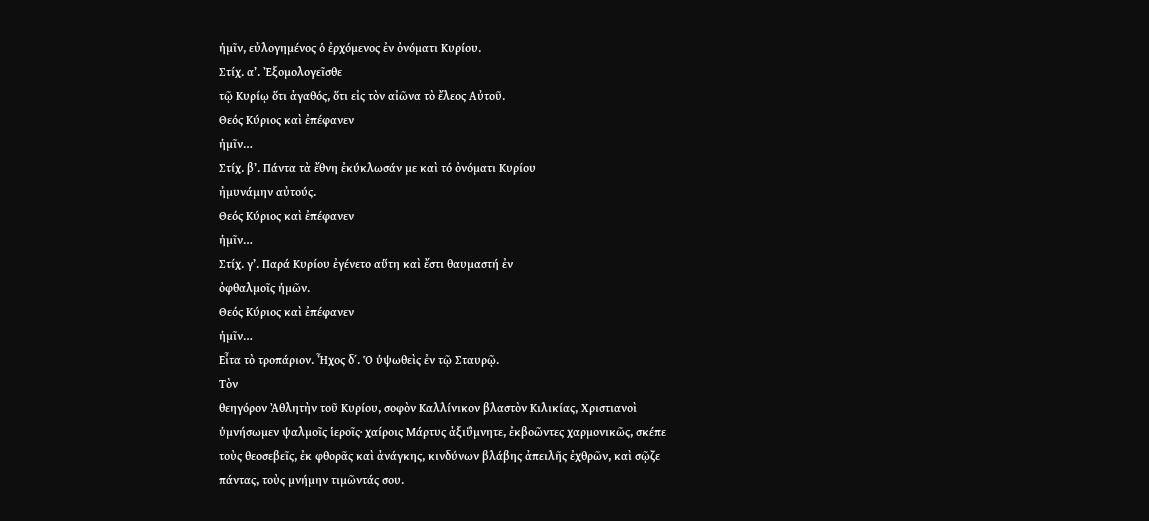ἡμῖν, εὐλογημένος ὁ ἐρχόμενος ἐν ὀνόματι Κυρίου.
Στίχ. α’. Ἐξομολογεῖσθε
τῷ Κυρίῳ ὅτι ἀγαθός, ὅτι εἰς τὸν αἰῶνα τὸ ἔλεος Αὐτοῦ.
Θεός Κύριος καὶ ἐπέφανεν
ἡμῖν…
Στίχ. β’. Πάντα τὰ ἔθνη ἐκύκλωσάν με καὶ τό ὀνόματι Κυρίου
ἠμυνάμην αὐτούς.
Θεός Κύριος καὶ ἐπέφανεν
ἡμῖν…
Στίχ. γ’. Παρά Κυρίου ἐγένετο αὕτη καὶ ἔστι θαυμαστή ἐν
ὀφθαλμοῖς ἡμῶν.
Θεός Κύριος καὶ ἐπέφανεν
ἡμῖν…
Εἶτα τὸ τροπάριον. Ἦχος δ΄. Ὁ ὑψωθεὶς ἐν τῷ Σταυρῷ.
Τὸν
θεηγόρον Ἀθλητὴν τοῦ Κυρίου, σοφὸν Καλλίνικον βλαστὸν Κιλικίας, Χριστιανοὶ
ὑμνήσωμεν ψαλμοῖς ἱεροῖς· χαίροις Μάρτυς ἀξιΰμνητε, ἐκβοῶντες χαρμονικῶς, σκέπε
τοὺς θεοσεβεῖς, ἐκ φθορᾶς καὶ ἀνάγκης, κινδύνων βλάβης ἀπειλῆς ἐχθρῶν, καὶ σῷζε
πάντας, τοὺς μνήμην τιμῶντάς σου.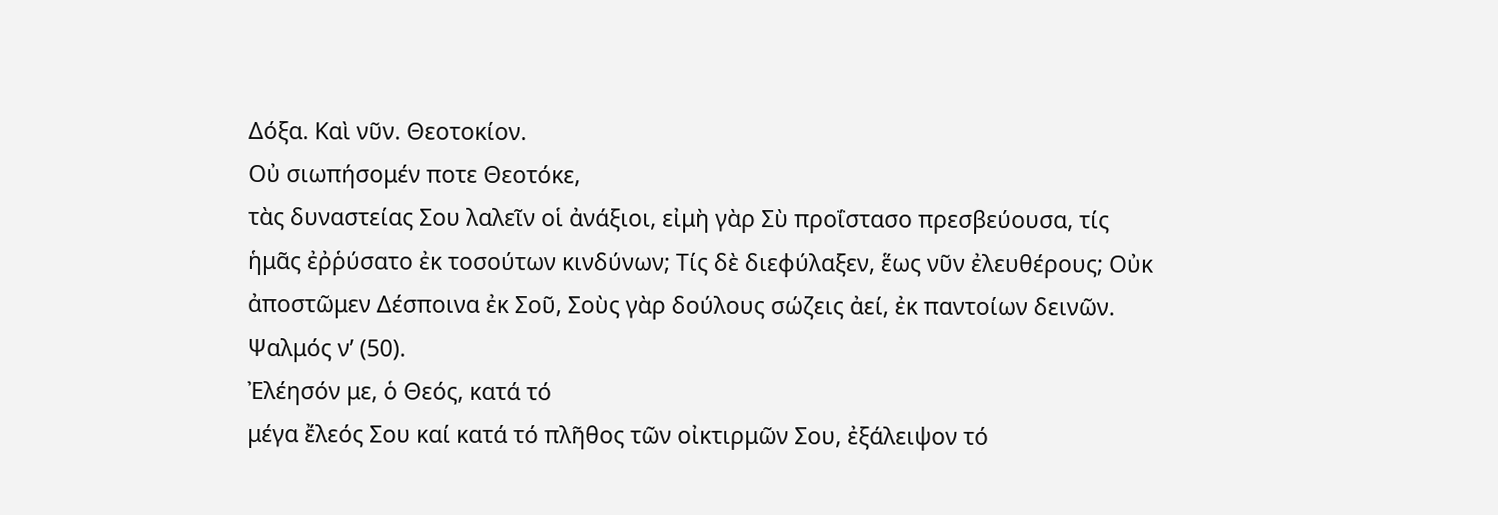Δόξα. Καὶ νῦν. Θεοτοκίον.
Οὐ σιωπήσομέν ποτε Θεοτόκε,
τὰς δυναστείας Σου λαλεῖν οἱ ἀνάξιοι, εἰμὴ γὰρ Σὺ προΐστασο πρεσβεύουσα, τίς
ἡμᾶς ἐῤῥύσατο ἐκ τοσούτων κινδύνων; Τίς δὲ διεφύλαξεν, ἕως νῦν ἐλευθέρους; Οὐκ
ἀποστῶμεν Δέσποινα ἐκ Σοῦ, Σοὺς γὰρ δούλους σώζεις ἀεί, ἐκ παντοίων δεινῶν.
Ψαλμός ν’ (50).
Ἐλέησόν με, ὁ Θεός, κατά τό
μέγα ἔλεός Σου καί κατά τό πλῆθος τῶν οἰκτιρμῶν Σου, ἐξάλειψον τό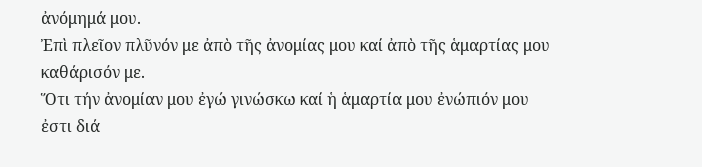ἀνόμημά μου.
Ἐπὶ πλεῖον πλῦνόν με ἀπὸ τῆς ἀνομίας μου καί ἀπὸ τῆς ἁμαρτίας μου καθάρισόν με.
Ὅτι τήν ἀνομίαν μου ἐγώ γινώσκω καί ἡ ἁμαρτία μου ἐνώπιόν μου ἐστι διά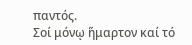παντός.
Σοί μόνῳ ἥμαρτον καί τό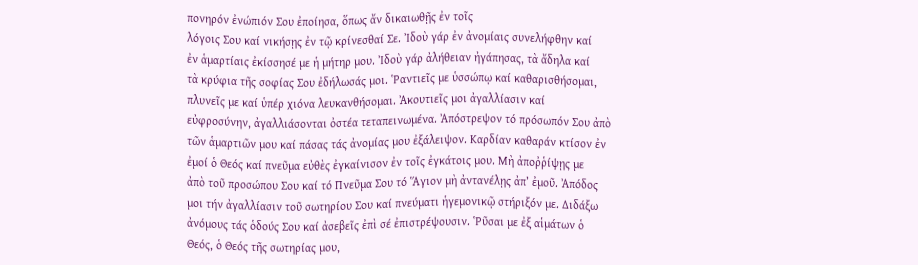πονηρόν ἐνώπιόν Σου ἐποίησα, ὅπως ἄν δικαιωθῇς ἐν τοῖς
λόγοις Σου καί νικήσῃς ἐν τῷ κρίνεσθαί Σε. Ἰδοὺ γάρ ἐν ἀνομίαις συνελήφθην καί
ἐν ἁμαρτίαις ἐκίσσησέ με ἡ μήτηρ μου. Ἰδοὺ γάρ ἀλήθειαν ἠγάπησας, τὰ ἄδηλα καί
τὰ κρύφια τῆς σοφίας Σου ἐδήλωσάς μοι. Ῥαντιεῖς με ὑσσώπῳ καί καθαρισθήσομαι,
πλυνεῖς με καί ὑπέρ χιόνα λευκανθήσομαι. Ἀκουτιεῖς μοι ἀγαλλίασιν καί
εὐφροσύνην, ἀγαλλιάσονται ὀστέα τεταπεινωμένα. Ἀπόστρεψον τό πρόσωπόν Σου ἀπὸ
τῶν ἁμαρτιῶν μου καί πάσας τάς ἀνομίας μου ἐξάλειψον. Καρδίαν καθαράν κτίσον ἐν
ἐμοί ὁ Θεός καί πνεῦμα εὐθὲς ἐγκαίνισον ἐν τοῖς ἐγκάτοις μου. Μὴ ἀποῤῥίψῃς με
ἀπὸ τοῦ προσώπου Σου καί τό Πνεῦμα Σου τό Ἅγιον μὴ ἀντανέλῃς ἀπ’ ἐμοῦ. Ἀπόδος
μοι τήν ἀγαλλίασιν τοῦ σωτηρίου Σου καί πνεύματι ἡγεμονικῷ στήριξόν με. Διδάξω
ἀνόμους τάς ὁδούς Σου καί ἀσεβεῖς ἐπὶ σέ ἐπιστρέψουσιν. Ῥῦσαι με ἐξ αἱμάτων ὁ
Θεός, ὁ Θεός τῆς σωτηρίας μου,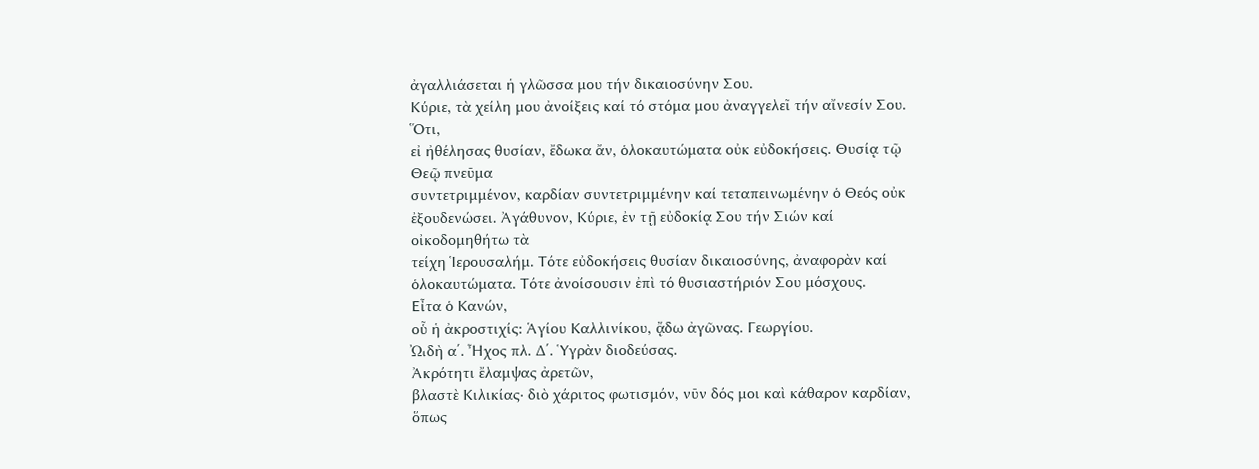ἀγαλλιάσεται ἡ γλῶσσα μου τήν δικαιοσύνην Σου.
Κύριε, τὰ χείλη μου ἀνοίξεις καί τό στόμα μου ἀναγγελεῖ τήν αἴνεσίν Σου. Ὅτι,
εἰ ἠθέλησας θυσίαν, ἔδωκα ἄν, ὁλοκαυτώματα οὐκ εὐδοκήσεις. Θυσίᾳ τῷ Θεῷ πνεῦμα
συντετριμμένον, καρδίαν συντετριμμένην καί τεταπεινωμένην ὁ Θεός οὐκ
ἐξουδενώσει. Ἀγάθυνον, Κύριε, ἐν τῇ εὐδοκίᾳ Σου τήν Σιών καί οἰκοδομηθήτω τὰ
τείχη Ἱερουσαλήμ. Τότε εὐδοκήσεις θυσίαν δικαιοσύνης, ἀναφορὰν καί
ὁλοκαυτώματα. Τότε ἀνοίσουσιν ἐπὶ τό θυσιαστήριόν Σου μόσχους.
Εἶτα ὁ Κανών,
οὗ ἡ ἀκροστιχίς: Ἁγίου Καλλινίκου, ᾄδω ἀγῶνας. Γεωργίου.
ᾨδὴ α΄. Ἦχος πλ. Δ΄. Ὑγρὰν διοδεύσας.
Ἀκρότητι ἔλαμψας ἀρετῶν,
βλαστὲ Κιλικίας· διὸ χάριτος φωτισμόν, νῦν δός μοι καὶ κάθαρον καρδίαν, ὅπως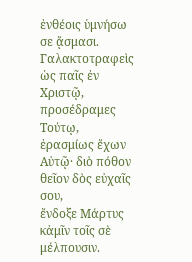ἐνθέοις ὑμνήσω σε ᾄσμασι.
Γαλακτοτραφεὶς ὡς παῖς ἐν
Χριστῷ, προσέδραμες Τούτῳ, ἐρασμίως ἔχων Αὐτῷ· διὸ πόθον θεῖον δὸς εὐχαῖς σου,
ἔνδοξε Μάρτυς κἀμῖν τοῖς σὲ μέλπουσιν.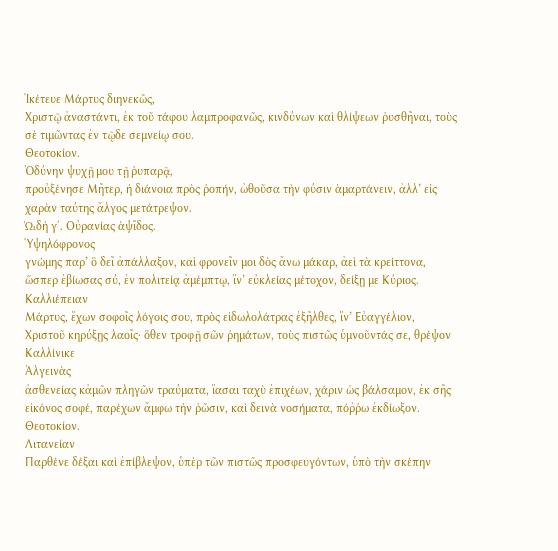Ἱκέτευε Μάρτυς διηνεκῶς,
Χριστῷ ἀναστάντι, ἐκ τοῦ τάφου λαμπροφανῶς, κινδύνων καὶ θλίψεων ῥυσθῆναι, τοὺς
σὲ τιμῶντας ἐν τῷδε σεμνείῳ σου.
Θεοτοκίον.
Ὀδύνην ψυχῇ μου τῇ ῥυπαρᾷ,
προὐξένησε Μῆτερ, ἡ διάνοια πρὸς ῥοπήν, ὠθοῦσα τὴν φύσιν ἁμαρτάνειν, ἀλλ’ εἰς
χαρὰν ταύτης ἄλγος μετάτρεψον.
ᾨδὴ γ΄. Οὐρανίας ἁψῖδος.
Ὑψηλόφρονος
γνώμης παρ’ ὃ δεῖ ἀπάλλαξον, καὶ φρονεῖν μοι δὸς ἄνω μάκαρ, ἀεὶ τὰ κρείττονα,
ὥσπερ ἐβίωσας σύ, ἐν πολιτείᾳ ἀμέμπτῳ, ἵν’ εὐκλείας μέτοχον, δείξῃ με Κύριος.
Καλλιέπειαν
Μάρτυς, ἔχων σοφοῖς λόγοις σου, πρὸς εἰδωλολάτρας ἐξῆλθες, ἵν’ Εὐαγγέλιον,
Χριστοῦ κηρύξῃς λαοῖς· ὅθεν τροφῇ σῶν ῥημάτων, τοὺς πιστῶς ὑμνοῦντάς σε, θρέψον
Καλλίνικε
Ἀλγεινὰς
ἀσθενείας κἀμῶν πληγῶν τραύματα, ἴασαι ταχὺ ἐπιχέων, χάριν ὡς βάλσαμον, ἐκ σῆς
εἰκόνος σοφέ, παρέχων ἄμφω τὴν ῥῶσιν, καὶ δεινὰ νοσήματα, πόῤῥω ἐκδίωξον.
Θεοτοκίον.
Λιτανείαν
Παρθένε δέξαι καὶ ἐπίβλεψον, ὑπὲρ τῶν πιστῶς προσφευγόντων, ὑπὸ τὴν σκέπην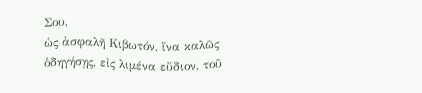Σου,
ὡς ἀσφαλῆ Κιβωτόν, ἵνα καλῶς ὁδηγήσῃς, εἰς λιμένα εὔδιον, τοῦ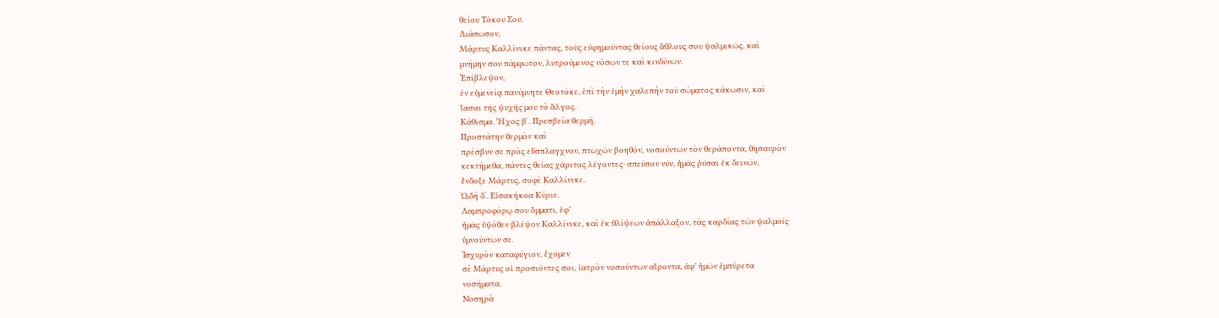θείου Τόκου Σου.
Διάσωσον,
Μάρτυς Καλλίνικε πάντας, τοὺς εὐφημοῦντας θείους ἄθλους σου ψαλμικῶς, καὶ
μνήμην σου πάμφωτον, λυτρούμενος νόσων τε καὶ κινδύνων.
Ἐπίβλεψον,
ἐν εὐμενείᾳ πανύμνητε Θεοτόκε, ἐπὶ τὴν ἐμὴν χαλεπὴν τοῦ σώματος κάκωσιν, καὶ
ἴασαι τῆς ψυχῆς μου τὸ ἄλγος.
Κάθισμα. Ἦχος β΄. Πρεσβεία θερμή.
Προστάτην θερμὸν καὶ
πρέσβυν σε πρὸς εὔσπλαγχνον, πτωχῶν βοηθόν, νοσούντων τὸν θεράποντα, θησαυρὸν
κεκτήμεθα, πάντες θείας χάριτος λέγοντες· σπεῦσον νῦν, ἡμᾶς ῥῦσαι ἐκ δεινῶν,
ἔνδοξε Μάρτυς, σοφὲ Καλλίνικε.
ᾨδὴ δ΄. Εἰσακήκοα Κύριε.
Λαμπροφόρῳ σου ὄμματι, ἐφ’
ἡμᾶς ὑψόθεν βλέψον Καλλίνικε, καὶ ἐκ θλίψεων ἀπάλλαξον, τὰς καρδίας τῶν ψαλμοῖς
ὑμνούντων σε.
Ἰσχυρὸν καταφύγιον, ἔχομεν
σὲ Μάρτυς οἱ προσιόντες σοι, ἰατρὸν νοσούντων αἴροντα, ἀφ’ ἡμῶν ἐμπύρετα
νοσήματα.
Νοσηρὰ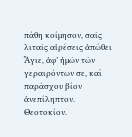πάθη κοίμησον, σαῖς
λιταῖς αἱρέσεις ἀπώθει Ἅγιε, ἀφ’ ἡμῶν τῶν γεραιρόντων σε, καὶ παράσχου βίον
ἀνεπίληπτον.
Θεοτοκίον.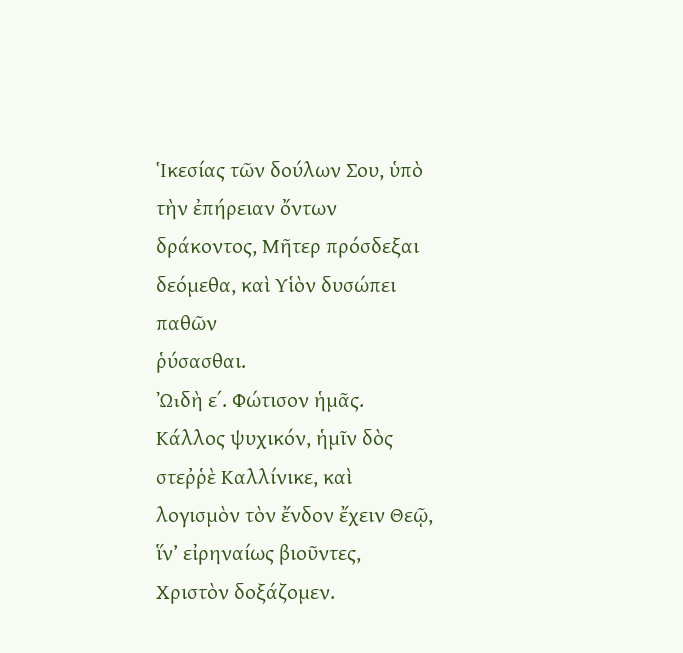Ἱκεσίας τῶν δούλων Σου, ὑπὸ
τὴν ἐπήρειαν ὄντων δράκοντος, Μῆτερ πρόσδεξαι δεόμεθα, καὶ Υἱὸν δυσώπει παθῶν
ῥύσασθαι.
ᾨδὴ ε΄. Φώτισον ἡμᾶς.
Κάλλος ψυχικόν, ἡμῖν δὸς
στεῤῥὲ Καλλίνικε, καὶ λογισμὸν τὸν ἔνδον ἔχειν Θεῷ, ἵν’ εἰρηναίως βιοῦντες,
Χριστὸν δοξάζομεν.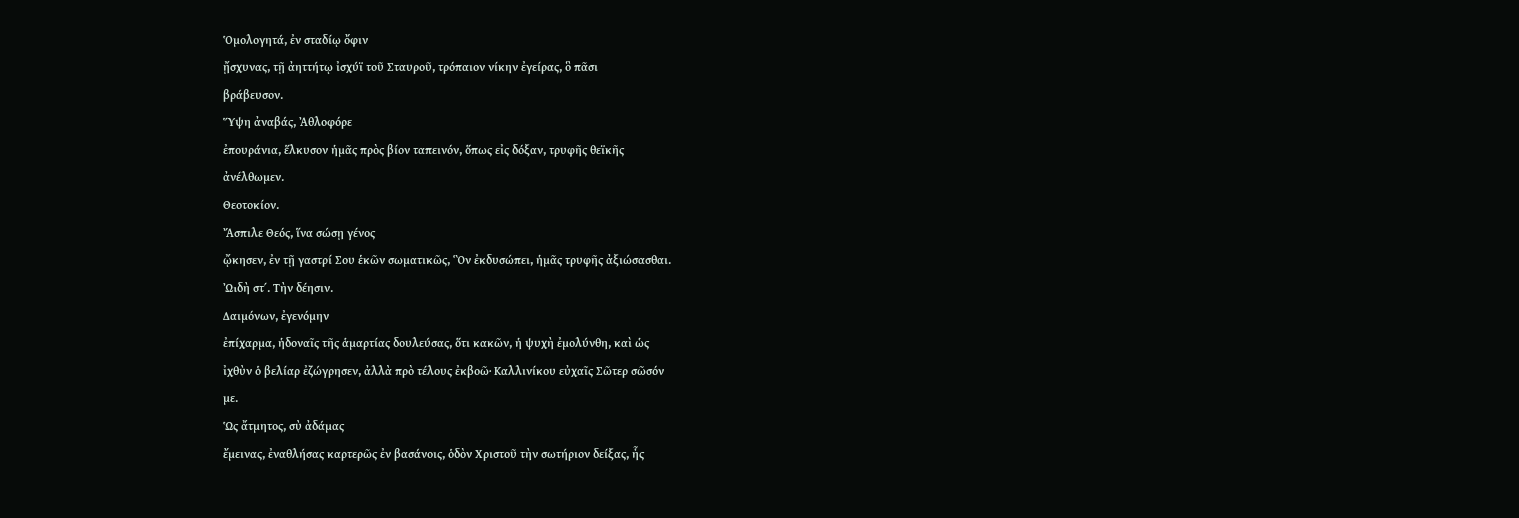Ὁμολογητά, ἐν σταδίῳ ὄφιν
ᾔσχυνας, τῇ ἀηττήτῳ ἰσχύϊ τοῦ Σταυροῦ, τρόπαιον νίκην ἐγείρας, ὃ πᾶσι
βράβευσον.
Ὕψη ἀναβάς, Ἀθλοφόρε
ἐπουράνια, ἕλκυσον ἡμᾶς πρὸς βίον ταπεινόν, ὅπως εἰς δόξαν, τρυφῆς θεϊκῆς
ἀνέλθωμεν.
Θεοτοκίον.
Ἄσπιλε Θεός, ἵνα σώσῃ γένος
ᾤκησεν, ἐν τῇ γαστρί Σου ἑκῶν σωματικῶς, Ὃν ἐκδυσώπει, ἡμᾶς τρυφῆς ἀξιώσασθαι.
ᾨδὴ στ΄. Τὴν δέησιν.
Δαιμόνων, ἐγενόμην
ἐπίχαρμα, ἡδοναῖς τῆς ἁμαρτίας δουλεύσας, ὅτι κακῶν, ἡ ψυχὴ ἐμολύνθη, καὶ ὡς
ἰχθὺν ὁ βελίαρ ἐζώγρησεν, ἀλλὰ πρὸ τέλους ἐκβοῶ· Καλλινίκου εὐχαῖς Σῶτερ σῶσόν
με.
Ὡς ἄτμητος, σὺ ἀδάμας
ἔμεινας, ἐναθλήσας καρτερῶς ἐν βασάνοις, ὁδὸν Χριστοῦ τὴν σωτήριον δείξας, ἧς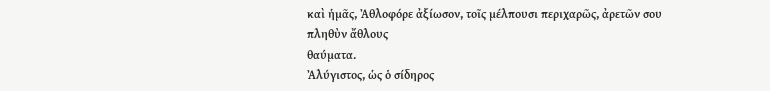καὶ ἡμᾶς, Ἀθλοφόρε ἀξίωσον, τοῖς μέλπουσι περιχαρῶς, ἀρετῶν σου πληθὺν ἄθλους
θαύματα.
Ἀλύγιστος, ὡς ὁ σίδηρος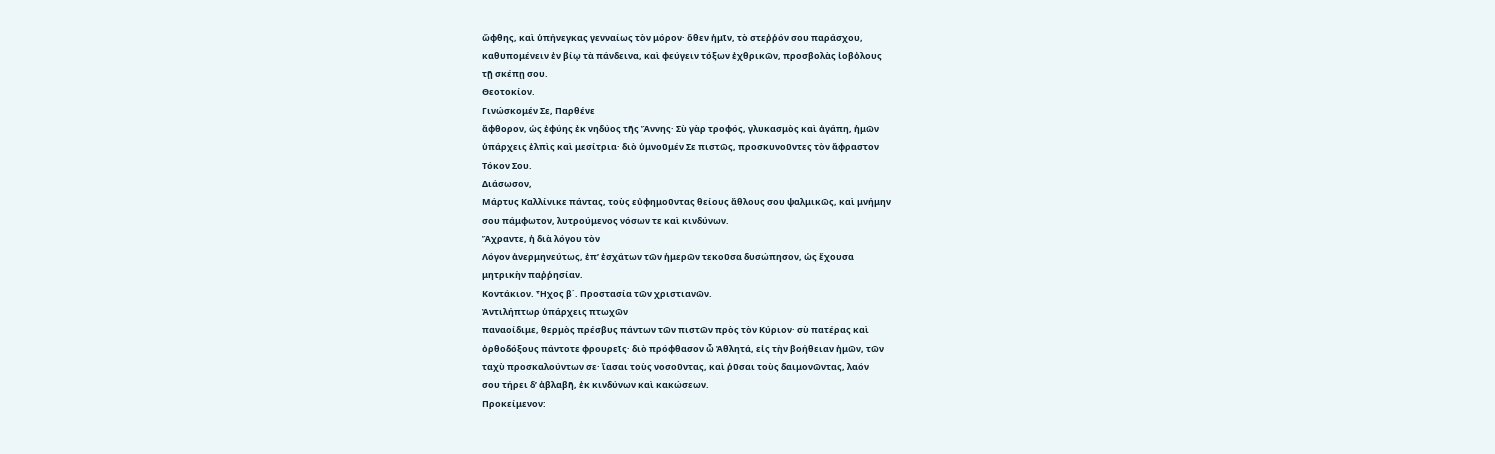ὤφθης, καὶ ὑπήνεγκας γενναίως τὸν μόρον· ὅθεν ἡμῖν, τὸ στεῤῥόν σου παράσχου,
καθυπομένειν ἐν βίῳ τὰ πάνδεινα, καὶ φεύγειν τόξων ἐχθρικῶν, προσβολὰς ἰοβὀλους
τῇ σκέπῃ σου.
Θεοτοκίον.
Γινώσκομέν Σε, Παρθένε
ἄφθορον, ὡς ἐφύης ἐκ νηδύος τῆς Ἄννης· Σὺ γὰρ τροφός, γλυκασμὸς καὶ ἀγάπη, ἡμῶν
ὑπάρχεις ἐλπὶς καὶ μεσίτρια· διὸ ὑμνοῦμέν Σε πιστῶς, προσκυνοῦντες τὸν ἄφραστον
Τόκον Σου.
Διάσωσον,
Μάρτυς Καλλίνικε πάντας, τοὺς εὐφημοῦντας θείους ἄθλους σου ψαλμικῶς, καὶ μνήμην
σου πάμφωτον, λυτρούμενος νόσων τε καὶ κινδύνων.
Ἄχραντε, ἡ διὰ λόγου τὸν
Λόγον ἀνερμηνεύτως, ἐπ’ ἐσχάτων τῶν ἡμερῶν τεκοῦσα δυσώπησον, ὡς ἔχουσα
μητρικὴν παῤῥησίαν.
Κοντάκιον. Ἦχος β΄. Προστασία τῶν χριστιανῶν.
Ἀντιλήπτωρ ὑπάρχεις πτωχῶν
παναοίδιμε, θερμὸς πρέσβυς πάντων τῶν πιστῶν πρὸς τὸν Κύριον· σὺ πατέρας καὶ
ὀρθοδόξους πάντοτε φρουρεῖς· διὸ πρόφθασον ὦ Ἀθλητά, εἰς τὴν βοήθειαν ἡμῶν, τῶν
ταχὺ προσκαλούντων σε· ἴασαι τοὺς νοσοῦντας, καὶ ῥῦσαι τοὺς δαιμονῶντας, λαόν
σου τήρει δ’ ἀβλαβῆ, ἐκ κινδύνων καὶ κακώσεων.
Προκείμενον: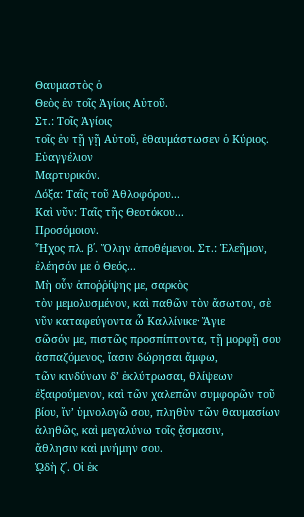Θαυμαστὸς ὁ
Θεὸς ἐν τοῖς Ἁγίοις Αὐτοῦ.
Στ.: Τοῖς Ἁγίοις
τοῖς ἐν τῇ γῇ Αὐτοῦ, ἐθαυμάστωσεν ὁ Κύριος.
Εὐαγγέλιον
Μαρτυρικόν.
Δόξα: Ταῖς τοῦ Ἀθλοφόρου...
Καὶ νῦν: Ταῖς τῆς Θεοτόκου...
Προσόμοιον.
Ἦχος πλ. β΄. Ὅλην ἀποθέμενοι. Στ.: Ἐλεῆμον,
ἐλέησόν με ὁ Θεός...
Μὴ οὖν ἀποῤῥίψης με, σαρκὸς
τὸν μεμολυσμένον, καὶ παθῶν τὸν ἄσωτον, σὲ νῦν καταφεύγοντα ὦ Καλλίνικε· Ἅγιε
σῶσόν με, πιστῶς προσπίπτοντα, τῇ μορφῇ σου ἀσπαζόμενος, ἴασιν δώρησαι ἄμφω,
τῶν κινδύνων δ’ ἐκλύτρωσαι, θλίψεων ἐξαιρούμενον, καὶ τῶν χαλεπῶν συμφορῶν τοῦ
βίου, ἵν’ ὑμνολογῶ σου, πληθὺν τῶν θαυμασίων ἀληθῶς, καὶ μεγαλύνω τοῖς ᾄσμασιν,
ἄθλησιν καὶ μνήμην σου.
ᾨδὴ ζ΄. Οἱ ἐκ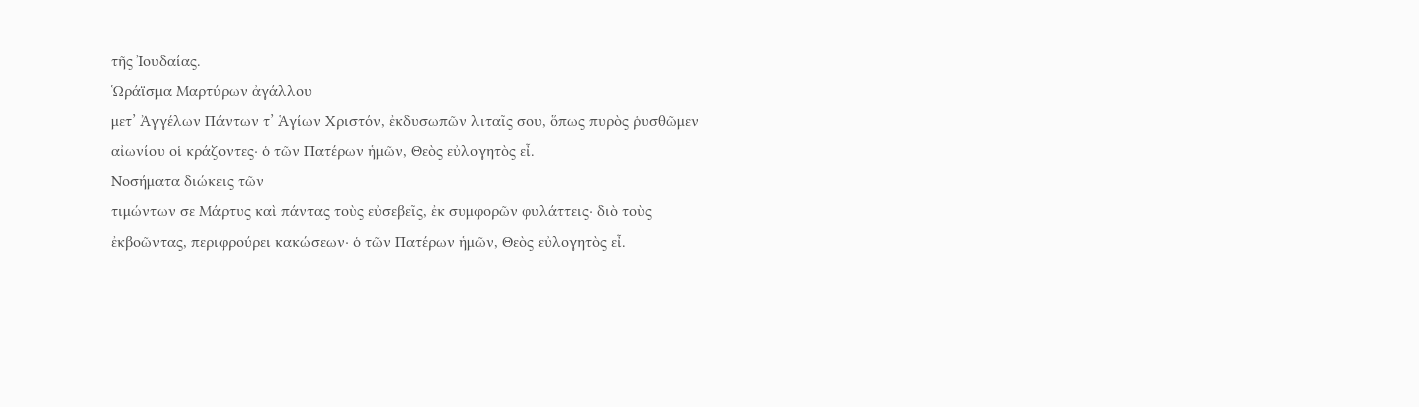τῆς Ἰουδαίας.
Ὡράϊσμα Μαρτύρων ἀγάλλου
μετ’ Ἀγγέλων Πάντων τ’ Ἁγίων Χριστόν, ἐκδυσωπῶν λιταῖς σου, ὅπως πυρὸς ῥυσθῶμεν
αἰωνίου οἱ κράζοντες· ὁ τῶν Πατέρων ἡμῶν, Θεὸς εὐλογητὸς εἶ.
Νοσήματα διώκεις τῶν
τιμώντων σε Μάρτυς καὶ πάντας τοὺς εὐσεβεῖς, ἐκ συμφορῶν φυλάττεις· διὸ τοὺς
ἐκβοῶντας, περιφρούρει κακώσεων· ὁ τῶν Πατέρων ἡμῶν, Θεὸς εὐλογητὸς εἶ.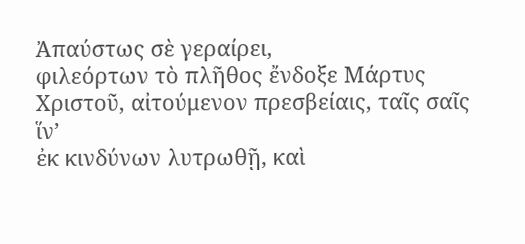Ἀπαύστως σὲ γεραίρει,
φιλεόρτων τὸ πλῆθος ἔνδοξε Μάρτυς Χριστοῦ, αἰτούμενον πρεσβείαις, ταῖς σαῖς ἵν’
ἐκ κινδύνων λυτρωθῇ, καὶ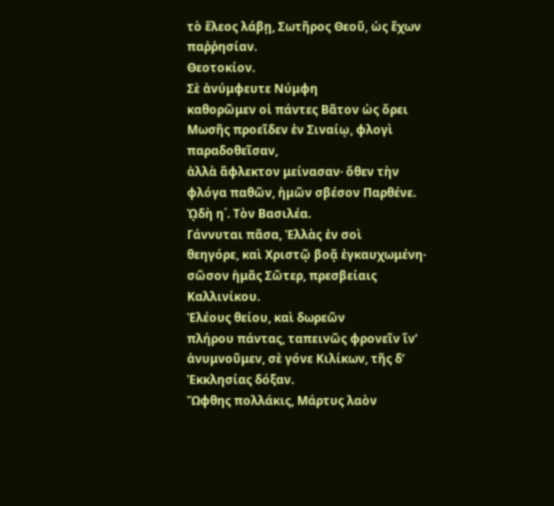τὸ ἔλεος λάβῃ, Σωτῆρος Θεοῦ, ὡς ἔχων παῤῥησίαν.
Θεοτοκίον.
Σὲ ἀνύμφευτε Νύμφη
καθορῶμεν οἱ πάντες Βᾶτον ὡς ὄρει Μωσῆς προεῖδεν ἐν Σιναίῳ, φλογὶ παραδοθεῖσαν,
ἀλλὰ ἄφλεκτον μείνασαν· ὅθεν τὴν φλόγα παθῶν, ἡμῶν σβέσον Παρθένε.
ᾨδὴ η΄. Τὸν Βασιλέα.
Γάννυται πᾶσα, Ἑλλὰς ἐν σοὶ
θεηγόρε, καὶ Χριστῷ βοᾷ ἐγκαυχωμένη· σῶσον ἡμᾶς Σῶτερ, πρεσβείαις Καλλινίκου.
Ἐλέους θείου, καὶ δωρεῶν
πλήρου πάντας, ταπεινῶς φρονεῖν ἵν’ ἀνυμνοῦμεν, σὲ γόνε Κιλίκων, τῆς δ’
Ἐκκλησίας δόξαν.
Ὤφθης πολλάκις, Μάρτυς λαὸν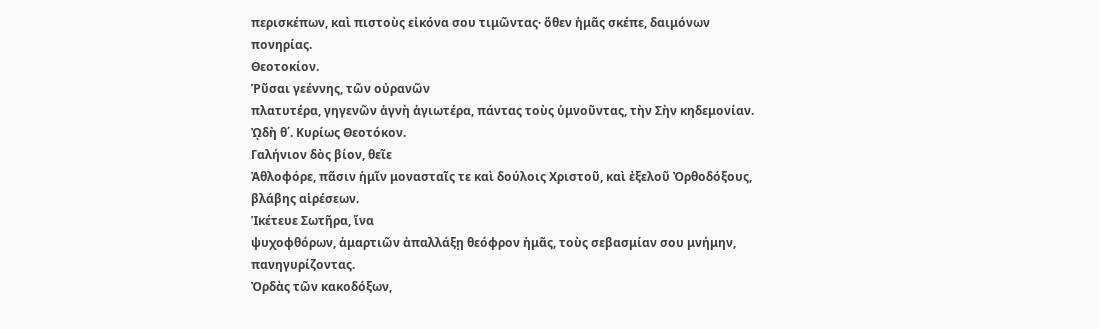περισκέπων, καὶ πιστοὺς εἰκόνα σου τιμῶντας· ὅθεν ἡμᾶς σκέπε, δαιμόνων
πονηρίας.
Θεοτοκίον.
Ῥῦσαι γεέννης, τῶν οὐρανῶν
πλατυτέρα, γηγενῶν ἁγνὴ ἁγιωτέρα, πάντας τοὺς ὑμνοῦντας, τὴν Σὴν κηδεμονίαν.
ᾨδὴ θ΄. Κυρίως Θεοτόκον.
Γαλήνιον δὸς βίον, θεῖε
Ἀθλοφόρε, πᾶσιν ἡμῖν μονασταῖς τε καὶ δούλοις Χριστοῦ, καὶ ἐξελοῦ Ὀρθοδόξους,
βλάβης αἱρέσεων.
Ἱκέτευε Σωτῆρα, ἵνα
ψυχοφθόρων, ἁμαρτιῶν ἀπαλλάξῃ θεόφρον ἡμᾶς, τοὺς σεβασμίαν σου μνήμην,
πανηγυρίζοντας.
Ὀρδὰς τῶν κακοδόξων,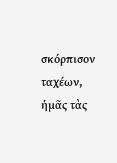σκόρπισον ταχέων, ἡμᾶς τὰς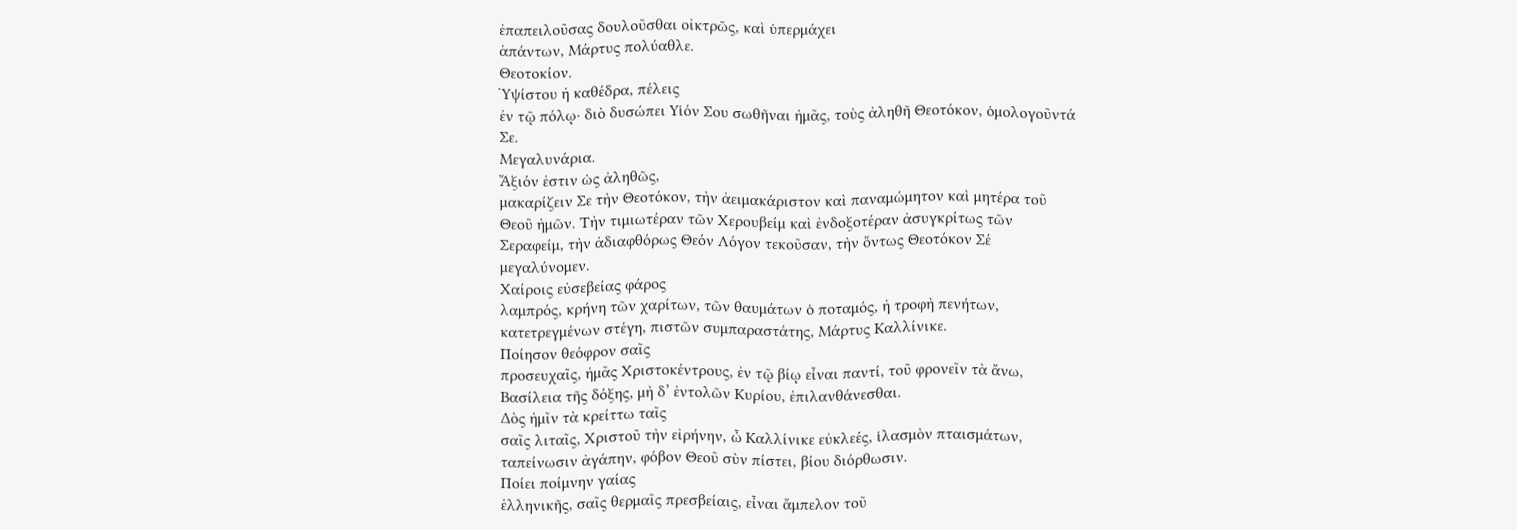ἐπαπειλοῦσας δουλοῦσθαι οἰκτρῶς, καὶ ὑπερμάχει
ἁπάντων, Μάρτυς πολύαθλε.
Θεοτοκίον.
Ὑψίστου ἡ καθέδρα, πέλεις
ἐν τῷ πόλῳ· διὸ δυσώπει Υἱόν Σου σωθῆναι ἡμᾶς, τοὺς ἀληθῆ Θεοτόκον, ὁμολογοῦντά
Σε.
Μεγαλυνάρια.
Ἄξιόν ἐστιν ὡς ἀληθῶς,
μακαρίζειν Σε τὴν Θεοτόκον, τὴν ἀειμακάριστον καὶ παναμώμητον καὶ μητέρα τοῦ
Θεοῦ ἡμῶν. Τὴν τιμιωτέραν τῶν Χερουβείμ καὶ ἐνδοξοτέραν ἀσυγκρίτως τῶν
Σεραφείμ, τὴν ἀδιαφθόρως Θεόν Λόγον τεκοῦσαν, τὴν ὄντως Θεοτόκον Σέ
μεγαλύνομεν.
Χαίροις εὐσεβείας φάρος
λαμπρός, κρήνη τῶν χαρίτων, τῶν θαυμάτων ὁ ποταμός, ἡ τροφὴ πενήτων,
κατετρεγμένων στέγη, πιστῶν συμπαραστάτης, Μάρτυς Καλλίνικε.
Ποίησον θεόφρον σαῖς
προσευχαῖς, ἡμᾶς Χριστοκέντρους, ἐν τῷ βίῳ εἶναι παντί, τοῦ φρονεῖν τὰ ἄνω,
Βασίλεια τῆς δόξης, μὴ δ’ ἐντολῶν Κυρίου, ἐπιλανθάνεσθαι.
Δὸς ἡμῖν τὰ κρείττω ταῖς
σαῖς λιταῖς, Χριστοῦ τὴν εἰρήνην, ὦ Καλλίνικε εὐκλεές, ἱλασμὸν πταισμάτων,
ταπείνωσιν ἀγάπην, φόβον Θεοῦ σὺν πίστει, βίου διόρθωσιν.
Ποίει ποίμνην γαίας
ἑλληνικῆς, σαῖς θερμαῖς πρεσβείαις, εἶναι ἄμπελον τοῦ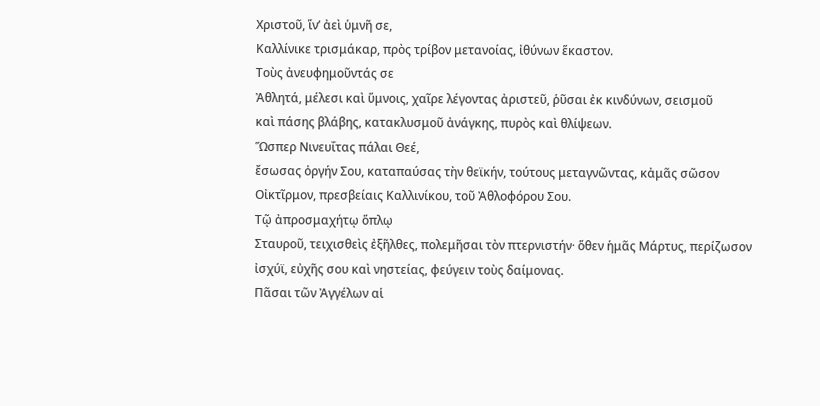Χριστοῦ, ἵν’ ἀεὶ ὑμνῆ σε,
Καλλίνικε τρισμάκαρ, πρὸς τρίβον μετανοίας, ἰθύνων ἕκαστον.
Τοὺς ἀνευφημοῦντάς σε
Ἀθλητά, μέλεσι καὶ ὕμνοις, χαῖρε λέγοντας ἀριστεῦ, ῥῦσαι ἐκ κινδύνων, σεισμοῦ
καὶ πάσης βλάβης, κατακλυσμοῦ ἀνάγκης, πυρὸς καὶ θλίψεων.
Ὥσπερ Νινευΐτας πάλαι Θεέ,
ἔσωσας ὀργήν Σου, καταπαύσας τὴν θεϊκήν, τούτους μεταγνῶντας, κἀμᾶς σῶσον
Οἰκτῖρμον, πρεσβείαις Καλλινίκου, τοῦ Ἀθλοφόρου Σου.
Τῷ ἀπροσμαχήτῳ ὅπλῳ
Σταυροῦ, τειχισθεὶς ἐξῆλθες, πολεμῆσαι τὸν πτερνιστήν· ὅθεν ἡμᾶς Μάρτυς, περίζωσον
ἰσχύϊ, εὐχῆς σου καὶ νηστείας, φεύγειν τοὺς δαίμονας.
Πᾶσαι τῶν Ἀγγέλων αἱ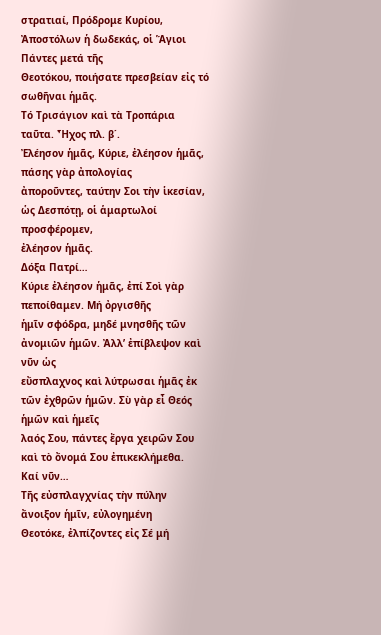στρατιαί, Πρόδρομε Κυρίου, Ἀποστόλων ἡ δωδεκάς, οἱ Ἅγιοι Πάντες μετά τῆς
Θεοτόκου, ποιήσατε πρεσβείαν εἰς τό σωθῆναι ἡμᾶς.
Τό Τρισάγιον καὶ τὰ Τροπάρια ταῦτα. Ἦχος πλ. β΄.
Ἐλέησον ἡμᾶς, Κύριε, ἐλέησον ἡμᾶς, πάσης γὰρ ἀπολογίας
ἀποροῦντες, ταύτην Σοι τὴν ἱκεσίαν, ὡς Δεσπότῃ, οἱ ἁμαρτωλοί προσφέρομεν,
ἐλέησον ἡμᾶς.
Δόξα Πατρί…
Κύριε ἐλέησον ἡμᾶς, ἐπί Σοὶ γὰρ πεποίθαμεν. Μή ὀργισθῆς
ἡμῖν σφόδρα, μηδέ μνησθῆς τῶν ἀνομιῶν ἡμῶν. Ἀλλ’ ἐπίβλεψον καὶ νῦν ὡς
εὔσπλαχνος καὶ λύτρωσαι ἡμᾶς ἐκ τῶν ἐχθρῶν ἡμῶν. Σὺ γὰρ εἶ Θεός ἡμῶν καὶ ἡμεῖς
λαός Σου, πάντες ἔργα χειρῶν Σου καὶ τὸ ὄνομά Σου ἐπικεκλήμεθα.
Καί νῦν…
Τῆς εὐσπλαγχνίας τὴν πύλην ἄνοιξον ἡμῖν, εὐλογημένη
Θεοτόκε, ἐλπίζοντες εἰς Σέ μή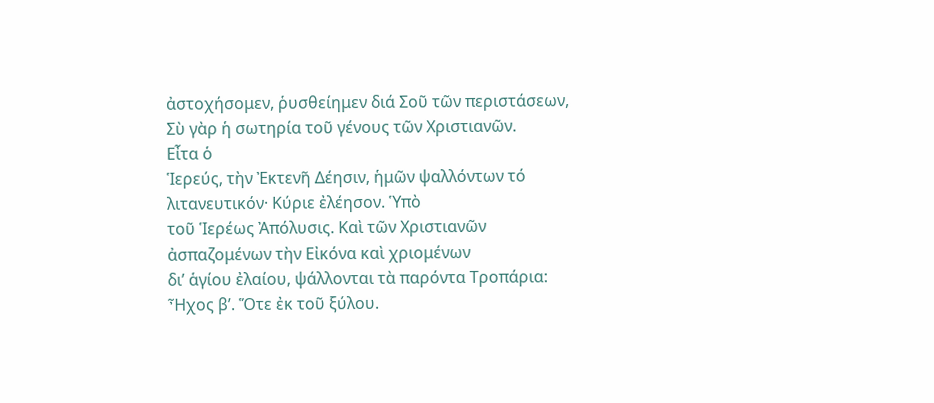ἀστοχήσομεν, ῥυσθείημεν διά Σοῦ τῶν περιστάσεων,
Σὺ γὰρ ἡ σωτηρία τοῦ γένους τῶν Χριστιανῶν.
Εἶτα ὁ
Ἱερεύς, τὴν Ἐκτενῆ Δέησιν, ἡμῶν ψαλλόντων τό λιτανευτικόν· Κύριε ἐλέησον. Ὑπὸ
τοῦ Ἱερέως Ἀπόλυσις. Καὶ τῶν Χριστιανῶν ἀσπαζομένων τὴν Εἰκόνα καὶ χριομένων
δι’ ἁγίου ἐλαίου, ψάλλονται τὰ παρόντα Τροπάρια: Ἦχος β’. Ὅτε ἐκ τοῦ ξύλου.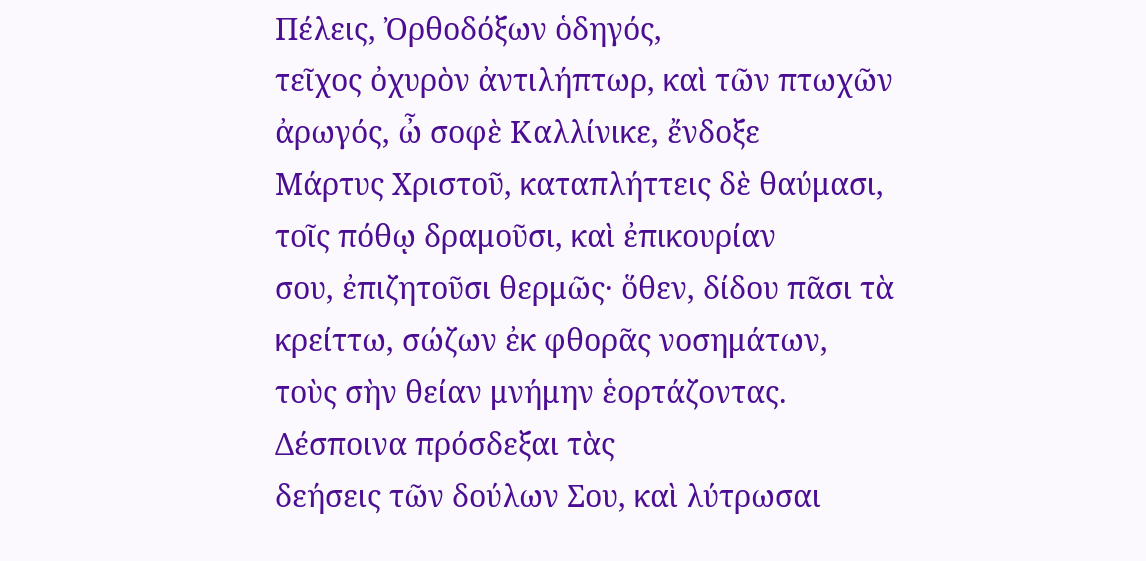Πέλεις, Ὀρθοδόξων ὁδηγός,
τεῖχος ὀχυρὸν ἀντιλήπτωρ, καὶ τῶν πτωχῶν ἀρωγός, ὦ σοφὲ Καλλίνικε, ἔνδοξε
Μάρτυς Χριστοῦ, καταπλήττεις δὲ θαύμασι, τοῖς πόθῳ δραμοῦσι, καὶ ἐπικουρίαν
σου, ἐπιζητοῦσι θερμῶς· ὅθεν, δίδου πᾶσι τὰ κρείττω, σώζων ἐκ φθορᾶς νοσημάτων,
τοὺς σὴν θείαν μνήμην ἑορτάζοντας.
Δέσποινα πρόσδεξαι τὰς
δεήσεις τῶν δούλων Σου, καὶ λύτρωσαι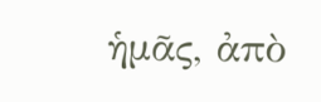ἡμᾶς, ἀπὸ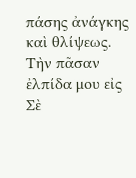πάσης ἀνάγκης καὶ θλίψεως.
Τὴν πᾶσαν ἐλπίδα μου εἰς Σὲ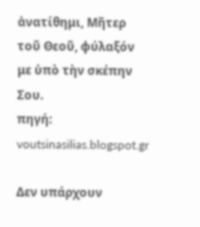ἀνατίθημι, Μῆτερ τοῦ Θεοῦ, φύλαξόν με ὑπὸ τὴν σκέπην Σου.
πηγή: voutsinasilias.blogspot.gr

Δεν υπάρχουν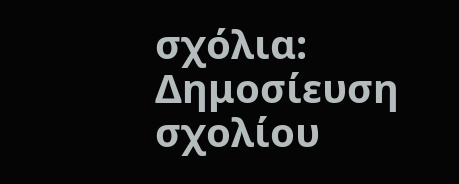σχόλια:
Δημοσίευση σχολίου